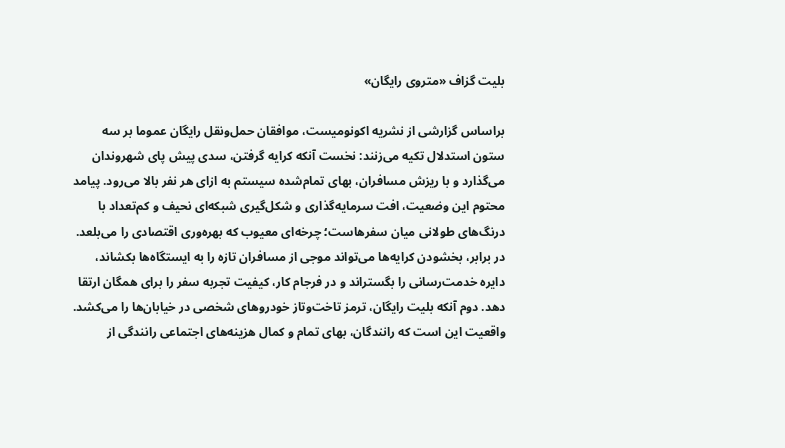بلیت گزاف «متروی رایگان»

براساس گزارشی از نشریه اکونومیست، موافقان حمل‌ونقل رایگان عموما بر سه ستون استدلال تکیه می‌زنند: نخست آنکه کرایه گرفتن، سدی پیش پای شهروندان می‌گذارد و با ریزش مسافران، بهای تمام‌شده سیستم به ازای هر نفر بالا می‌رود. پیامد محتوم این وضعیت، افت سرمایه‌گذاری و شکل‌گیری شبکه‌ای نحیف و کم‌تعداد با درنگ‌های طولانی میان سفرهاست؛ چرخه‌ای معیوب که بهره‌وری اقتصادی را می‌بلعد. در برابر، بخشودن کرایه‌ها می‌تواند موجی از مسافران تازه را به ایستگاه‌ها بکشاند، دایره خدمت‌رسانی را بگستراند و در فرجام کار، کیفیت تجربه سفر را برای همگان ارتقا دهد. دوم آنکه بلیت رایگان، ترمز تاخت‌وتاز خودروهای شخصی در خیابان‌ها را می‌کشد. واقعیت این است که رانندگان، بهای تمام و کمال هزینه‌های اجتماعی رانندگی از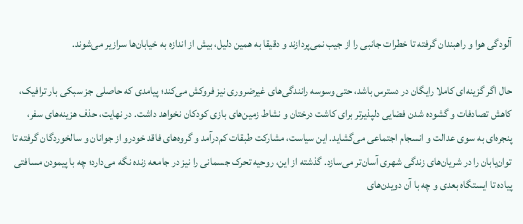آلودگی هوا و راهبندان گرفته تا خطرات جانبی را از جیب نمی‌پردازند و دقیقا به همین دلیل، بیش از اندازه به خیابان‌ها سرازیر می‌شوند.

حال اگر گزینه‌ای کاملا رایگان در دسترس باشد، حتی وسوسه رانندگی‌های غیرضروری نیز فروکش می‌کند؛ پیامدی که حاصلی جز سبکی بار ترافیک، کاهش تصادفات و گشوده شدن فضایی دلپذیرتر برای کاشت درختان و نشاط زمین‌های بازی کودکان نخواهد داشت. در نهایت، حذف هزینه‌های سفر، پنجره‌ای به سوی عدالت و انسجام اجتماعی می‌گشاید. این سیاست، مشارکت طبقات کم‌درآمد و گروه‌های فاقد خودرو از جوانان و سالخوردگان گرفته تا توان‌یابان را در شریان‌های زندگی شهری آسان‌تر می‌سازد. گذشته از این، روحیه تحرک جسمانی را نیز در جامعه زنده نگه می‌دارد؛ چه با پیمودن مسافتی پیاده تا ایستگاه بعدی و چه با آن دویدن‌های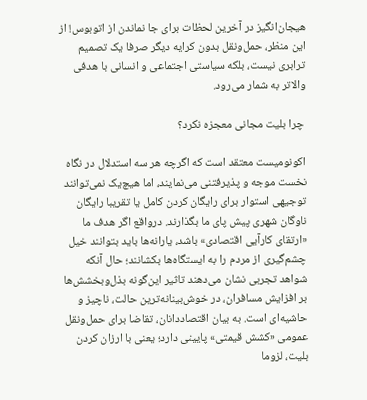هیجان‌انگیز در آخرین لحظات برای جا نماندن از اتوبوس! از این منظر، حمل‌ونقل بدون کرایه دیگر صرفا یک تصمیم ترابری نیست، بلکه سیاستی اجتماعی و انسانی با هدفی والاتر به شمار می‌رود.

 چرا بلیت مجانی معجزه نکرد؟

اکونومیست معتقد است که اگرچه هر سه استدلال در نگاه نخست موجه و پذیرفتنی می‌نمایند، اما هیچ‌یک نمی‌توانند توجیهی استوار برای رایگان کردن کامل یا تقریبا رایگان ناوگان شهری پیش پای ما بگذارند. درواقع اگر هدف ما «ارتقای کارآیی اقتصادی» باشد، یارانه‌ها باید بتوانند خیل چشم‌گیری از مردم را به ایستگاه‌ها بکشانند؛ حال آنکه شواهد تجربی نشان می‌دهند تاثیر این‌گونه بذل‌وبخشش‌ها بر افزایش مسافران، در خوش‌بینانه‌ترین حالت، ناچیز و حاشیه‌ای است. به بیان اقتصاددانان، تقاضا برای حمل‌ونقل عمومی «کشش قیمتی» پایینی دارد؛ یعنی با ارزان کردن بلیت، لزوما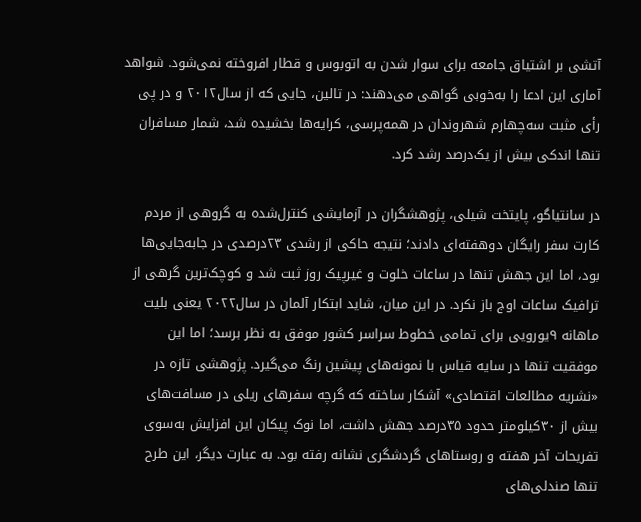آتشی بر اشتیاق جامعه برای سوار شدن به اتوبوس و قطار افروخته نمی‌شود. شواهد آماری این ادعا را به‌خوبی گواهی می‌دهند: در تالین، جایی که از سال۲۰۱۲ و در پی رأی مثبت سه‌چهارم شهروندان در همه‌پرسی، کرایه‌ها بخشیده شد، شمار مسافران تنها اندکی بیش از یک‌درصد رشد کرد.

در سانتیاگو، پایتخت شیلی، پژوهشگران در آزمایشی کنترل‌شده به گروهی از مردم کارت سفر رایگان دوهفته‌ای دادند؛ نتیجه حاکی از رشدی ۲۳درصدی در جابه‌جایی‌ها بود، اما این جهش تنها در ساعات خلوت و غیرپیک روز ثبت شد و کوچک‌ترین گرهی از ترافیک ساعات اوج باز نکرد. در این میان، شاید ابتکار آلمان در سال۲۰۲۲ یعنی بلیت ماهانه ۹یورویی برای تمامی خطوط سراسر کشور موفق به نظر برسد؛ اما این موفقیت تنها در سایه قیاس با نمونه‌های پیشین رنگ می‌گیرد. پژوهشی تازه در «نشریه مطالعات اقتصادی» آشکار ساخته که گرچه سفرهای ریلی در مسافت‌های بیش از ۳۰کیلومتر حدود ۳۵درصد جهش داشت، اما نوک پیکان این افزایش به‌سوی تفریحات آخر هفته و روستاهای گردشگری نشانه رفته بود. به عبارت دیگر، این طرح تنها صندلی‌های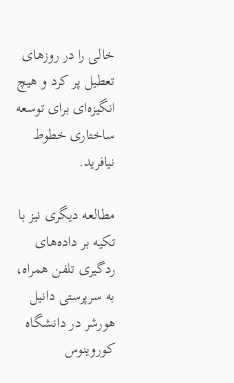خالی را در روزهای تعطیل پر کرد و هیچ انگیزه‌ای برای توسعه ساختاری خطوط نیافرید.

مطالعه دیگری نیز با تکیه بر داده‌های ردگیری تلفن همراه، به سرپرستی دانیل هورشر در دانشگاه کوروینوس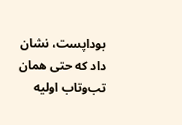بوداپست، نشان داد که حتی همان تب‌وتاب اولیه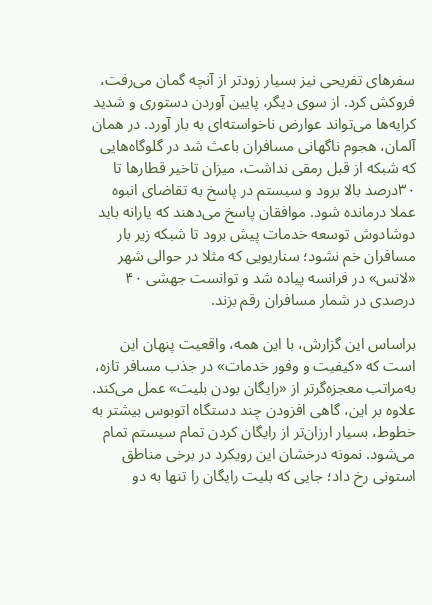سفرهای تفریحی نیز بسیار زودتر از آنچه گمان می‌رفت، فروکش کرد. از سوی دیگر، پایین آوردن دستوری و شدید کرایه‌ها می‌تواند عوارض ناخواسته‌ای به بار آورد. در همان آلمان، هجوم ناگهانی مسافران باعث شد در گلوگاه‌هایی که شبکه از قبل رمقی نداشت، میزان تاخیر قطارها تا ۳۰درصد بالا برود و سیستم در پاسخ به تقاضای انبوه عملا درمانده شود. موافقان پاسخ می‌دهند که یارانه باید دوشادوش توسعه خدمات پیش برود تا شبکه زیر بار مسافران خم نشود؛ سناریویی که مثلا در حوالی شهر «لانس» در فرانسه پیاده شد و توانست جهشی ۴۰ درصدی در شمار مسافران رقم بزند.

براساس این گزارش، با این همه، واقعیت پنهان این است که «کیفیت و وفور خدمات» در جذب مسافر تازه، به‌مراتب معجزه‌گرتر از «رایگان بودن بلیت» عمل می‌کند. علاوه بر این، گاهی افزودن چند دستگاه اتوبوس بیشتر به خطوط، بسیار ارزان‌تر از رایگان کردن تمام سیستم تمام می‌شود. نمونه درخشان این رویکرد در برخی مناطق استونی رخ داد؛ جایی که بلیت رایگان را تنها به دو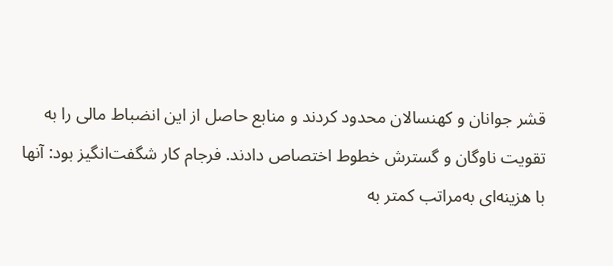قشر جوانان و کهنسالان محدود کردند و منابع حاصل از این انضباط مالی را به تقویت ناوگان و گسترش خطوط اختصاص دادند. فرجام کار شگفت‌انگیز بود: آنها با هزینه‌ای به‌مراتب کمتر به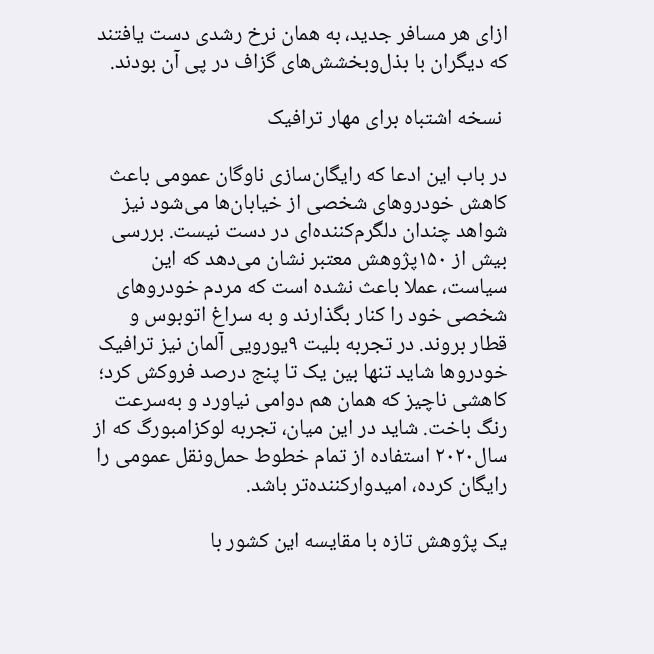ازای هر مسافر جدید، به همان نرخ رشدی دست یافتند که دیگران با بذل‌وبخشش‌های گزاف در پی آن بودند.

 نسخه اشتباه برای مهار ترافیک

در باب این ادعا که رایگان‌سازی ناوگان عمومی باعث کاهش خودروهای شخصی از خیابان‌ها می‌شود نیز شواهد چندان دلگرم‌کننده‌ای در دست نیست. بررسی بیش از ۱۵۰پژوهش معتبر نشان می‌دهد که این سیاست، عملا باعث نشده است که مردم خودروهای شخصی خود را کنار بگذارند و به سراغ اتوبوس و قطار بروند. در تجربه بلیت ۹یورویی آلمان نیز ترافیک خودروها شاید تنها بین یک تا پنج درصد فروکش کرد؛ کاهشی ناچیز که همان هم دوامی نیاورد و به‌سرعت رنگ باخت. شاید در این میان، تجربه لوکزامبورگ که از سال۲۰۲۰ استفاده از تمام خطوط حمل‌ونقل عمومی را رایگان کرده، امیدوارکننده‌تر باشد.

یک پژوهش تازه با مقایسه این کشور با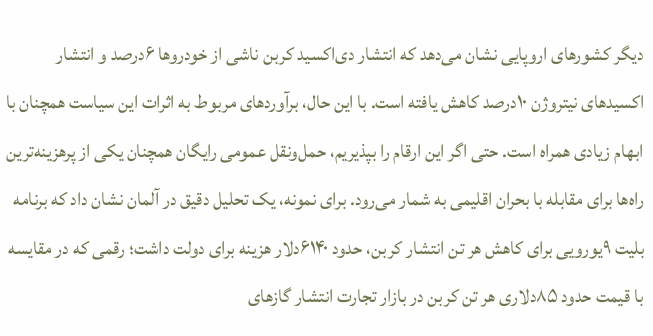دیگر کشورهای اروپایی نشان می‌دهد که انتشار دی‌اکسید کربن ناشی از خودروها ۶درصد و انتشار اکسیدهای نیتروژن ۱۰درصد کاهش یافته است. با این حال، برآوردهای مربوط به اثرات این سیاست همچنان با ابهام زیادی همراه است. حتی اگر این ارقام را بپذیریم، حمل‌ونقل عمومی رایگان همچنان یکی از پرهزینه‌ترین راه‌ها برای مقابله با بحران اقلیمی به شمار می‌رود. برای نمونه، یک تحلیل دقیق در آلمان نشان داد که برنامه بلیت ۹یورویی برای کاهش هر تن انتشار کربن، حدود ۶۱۴۰دلار هزینه‌ برای دولت داشت؛ رقمی که در مقایسه با قیمت حدود ۸۵دلاری هر تن کربن در بازار تجارت انتشار گازهای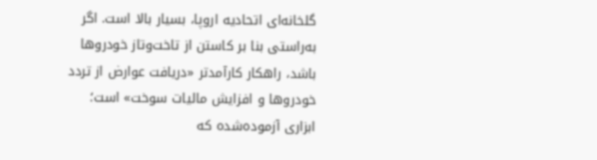گلخانه‌ای اتحادیه اروپا، بسیار بالا است. اگر به‌راستی بنا بر کاستن از تاخت‌وتاز خودروها باشد، راهکار کارآمدتر «دریافت عوارض از تردد خودروها و افزایش مالیات سوخت» است؛ ابزاری آزموده‌شده که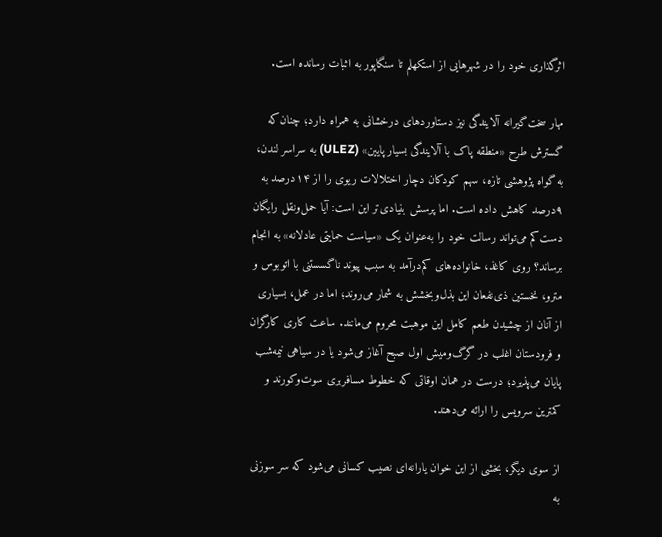اثرگذاری خود را در شهرهایی از استکهلم تا سنگاپور به اثبات رسانده است.

مهار سخت‌گیرانه آلایندگی نیز دستاوردهای درخشانی به همراه دارد؛ چنان‌که گسترش طرح «منطقه پاک با آلایندگی بسیار پایین» (ULEZ) به سراسر لندن، به گواه پژوهشی تازه، سهم کودکان دچار اختلالات ریوی را از ۱۴درصد به ۹درصد کاهش داده است. اما پرسش بنیادی‌تر این است: آیا حمل‌ونقل رایگان دست‌کم می‌تواند رسالت خود را به‌عنوان یک «سیاست حمایتی عادلانه» به انجام برساند؟ روی کاغذ، خانواده‌های کم‌درآمد به سبب پیوند ناگسستنی با اتوبوس و مترو، نخستین ذی‌نفعان این بذل‌وبخشش به شمار می‌روند؛ اما در عمل، بسیاری از آنان از چشیدن طعم کامل این موهبت محروم می‌مانند. ساعت کاری کارگران و فرودستان اغلب در گرگ‌ومیش اول صبح آغاز می‌شود یا در سیاهی نیمه‌شب پایان می‌پذیرد؛ درست در همان اوقاتی که خطوط مسافربری سوت‌وکورند و کمترین سرویس را ارائه می‌دهند.

از سوی دیگر، بخشی از این خوان یارانه‌ای نصیب کسانی می‌شود که سر سوزنی به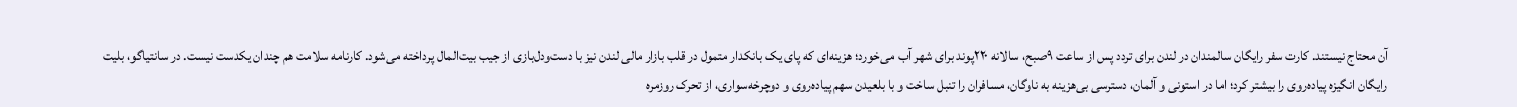آن محتاج نیستند. کارت سفر رایگان سالمندان در لندن برای تردد پس از ساعت ۹صبح، سالانه ۲۲۰پوند برای شهر آب می‌خورد؛ هزینه‌ای که پای یک بانکدار متمول در قلب بازار مالی لندن نیز با دست‌ودل‌بازی از جیب بیت‌المال پرداخته می‌شود. کارنامه سلامت هم چندان یکدست نیست. در سانتیاگو، بلیت رایگان انگیزه پیاده‌روی را بیشتر کرد؛ اما در استونی و آلمان، دسترسی بی‌هزینه به ناوگان، مسافران را تنبل ساخت و با بلعیدن سهم پیاده‌روی و دوچرخه‌سواری، از تحرک روزمره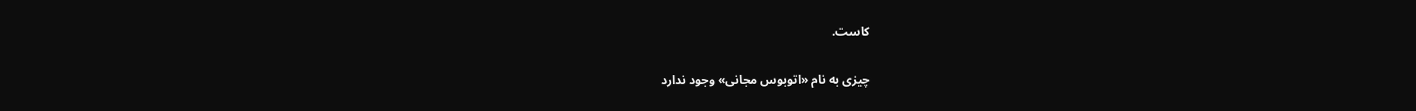کاست.

چیزی به نام «اتوبوس مجانی» وجود ندارد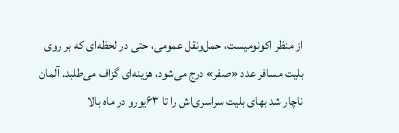از منظر اکونومیست، حمل‌ونقل عمومی، حتی در لحظه‌ای که بر روی بلیت مسافر عدد «صفر» درج می‌شود، هزینه‌ای گزاف می‌طلبد. آلمان ناچار شد بهای بلیت سراسری‌اش را تا ۶۳یورو در ماه بالا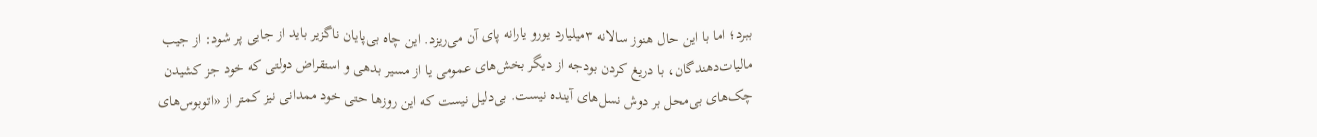ببرد؛ اما با این حال هنوز سالانه ۳‌میلیارد یورو یارانه پای آن می‌ریزد. این چاه بی‌پایان ناگزیر باید از جایی پر شود: از جیب مالیات‌دهندگان، با دریغ کردن بودجه از دیگر بخش‌های عمومی یا از مسیر بدهی و استقراض دولتی که خود جز کشیدن چک‌های بی‌محل بر دوش نسل‌های آینده نیست. بی‌دلیل نیست که این روزها حتی خود ممدانی نیز کمتر از «اتوبوس‌های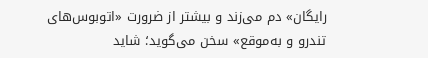رایگان» دم می‌زند و بیشتر از ضرورت «اتوبوس‌های تندرو و به‌موقع» سخن می‌گوید؛ شاید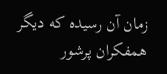زمان آن رسیده که دیگر همفکران پرشور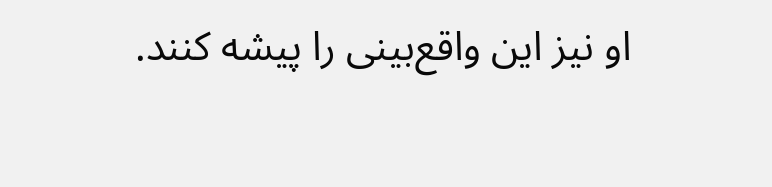او نیز این واقع‌بینی را پیشه کنند.